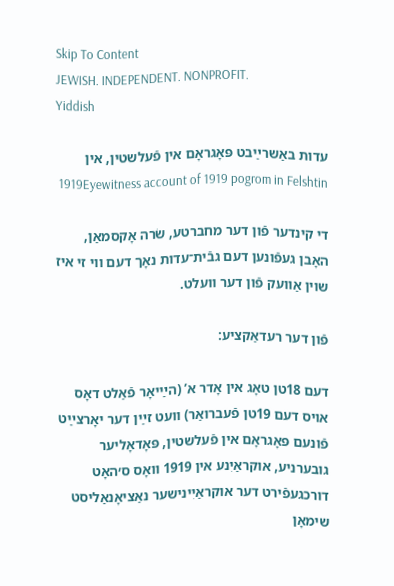Skip To Content
JEWISH. INDEPENDENT. NONPROFIT.
Yiddish

עדות באַשרײַבט פּאָגראָם אין פֿעלשטין, אין 1919Eyewitness account of 1919 pogrom in Felshtin

די קינדער פֿון דער מחברטע, שׂרה אָקסמאַן, האָבן געפֿונען דעם גבֿית־עדות נאָך דעם ווי זי איז שוין אַוועק פֿון דער וועלט.

פֿון דער רעדאַקציע:

דעם 18טן טאָג אין אָדר א’ (הײַיאָר פֿאַלט דאָס אויס דעם 19טן פֿעברואַר) וועט זײַן דער יאָרצײַט פֿונעם פּאָגראָם אין פֿעלשטין, פּאָדאָליער גובערניע, אוקראַיִנע אין 1919 וואָס ס׳האָט דורכגעפֿירט דער אוקראַיִינישער נאַציאָנאַליסט שימאָן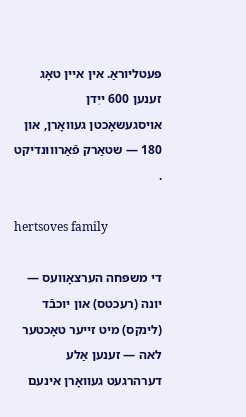פּעטליוראַ. אין איין טאָג זענען 600 ייִדן אויסגעשאָכטן געוואָרן, און 180 — שטאַרק פֿאַרוווּנדיקט .

hertsoves family

די משפּחה הערצאָוועס — יונה (רעכטס) און יוכבֿד (לינקס) מיט זייער טאָכטער לאה — זענען אַלע דערהרגעט געוואָרן אינעם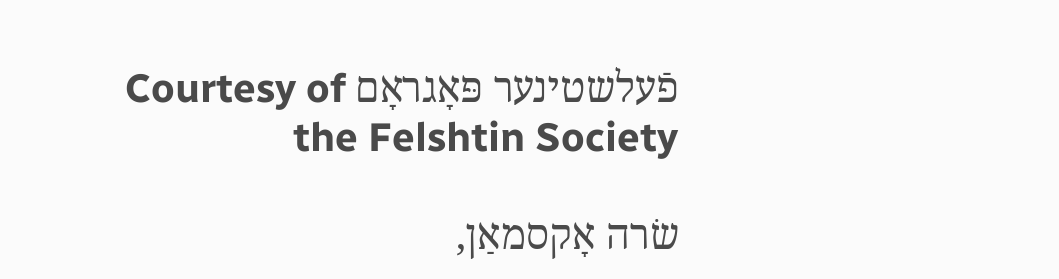פֿעלשטינער פּאָגראָם Courtesy of the Felshtin Society

שׂרה אָקסמאַן,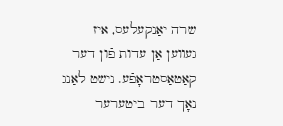שרה יאַנקעלעס, איז געװען אַן עדות פֿון דער קאַטאַסטראָפֿע. נישט לאַנג נאָך דער ביטערער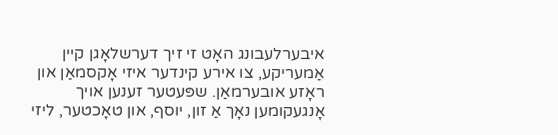איבערלעבונג האָט זי זיך דערשלאָגן קיין אַמעריקע, צו אירע קינדער איזי אָקסמאַן און ראָזע אובערמאַן. שפּעטער זענען אויך אָנגעקומען נאָך אַ זון, יוסף, און טאָכטער, ליזי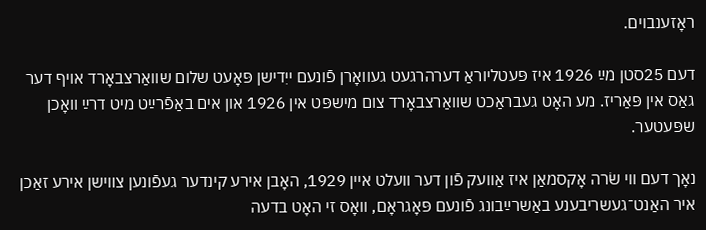ראָזענבוים.

דעם 25סטן מײַ 1926 איז פּעטליוראַ דערהרגעט געוואָרן פֿונעם ייִדישן פּאָעט שלום שוואַרצבאָרד אויף דער גאַס אין פּאַריז. מע האָט געבראַכט שוואַרצבאָרד צום מישפּט אין 1926 און אים באַפֿרײַט מיט דרײַ וואָכן שפּעטער.

נאָך דעם ווי שׂרה אָקסמאַן איז אַוועק פֿון דער וועלט איין 1929, האָבן אירע קינדער געפֿונען צװישן אירע זאַכן איר האַנט־געשריבענע באַשרײַבונג פֿונעם פּאָגראָם, וואָס זי האָט בדעה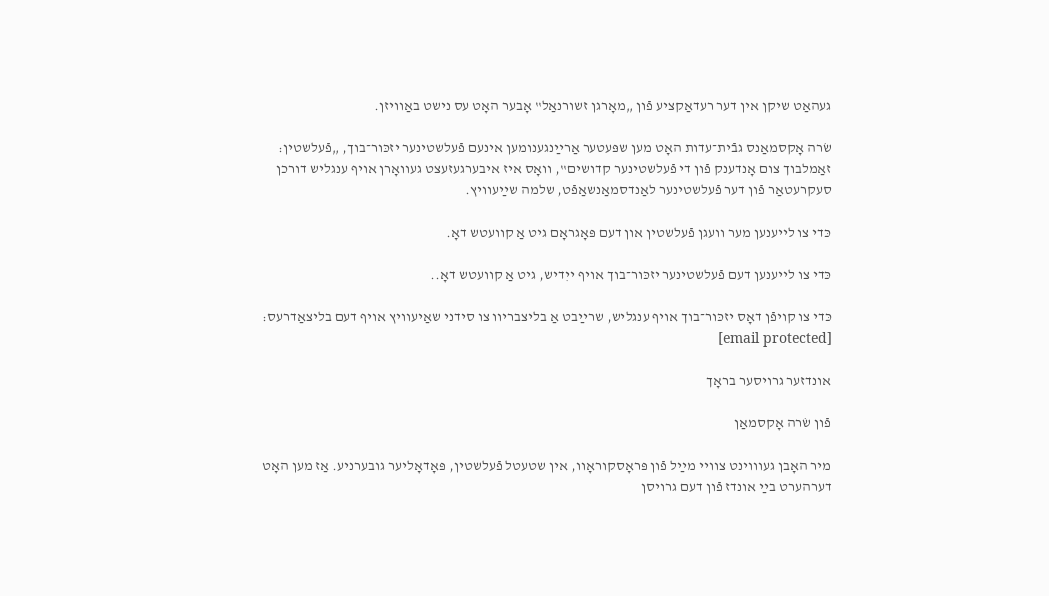געהאַט שיקן אין דער רעדאַקציע פֿון „מאָרגן זשורנאַל‟ אָבער האָט עס נישט באַװיזן.

שׂרה אָקסמאַנס גבֿית־עדות האָט מען שפּעטער אַרײַנגענומען אינעם פֿעלשטינער יזכּור־בוך, „פֿעלשטין: זאַמלבוך צום אָנדענק פֿון די פֿעלשטינער קדושים‟, וואָס איז איבערגעזעצט געוואָרן אויף ענגליש דורכן סעקרעטאַר פֿון דער פֿעלשטינער לאַנדסמאַנשאַפֿט, שלמה שײַעוויץ.

כּדי צו לייענען מער וועגן פֿעלשטין און דעם פּאָגראָם גיט אַ קוועטש דאָ.

כּדי צו לייענען דעם פֿעלשטינער יזכּור־בוך אויף ייִדיש, גיט אַ קוועטש דאָ..

כּדי צו קויפֿן דאָס יזכּור־בוך אויף ענגליש, שרײַבט אַ בליצבריוו צו סידני שאַיעוויץ אויף דעם בליצאַדרעס: [email protected]

אונדזער גרויסער בראָך

פֿון שׂרה אָקסמאַן

מיר האָבן געװוינט צװיי מײַל פֿון פּראָסקוראָװ, אין שטעטל פֿעלשטין, פּאָדאָליער גובערניע. אַז מען האָט דערהערט בײַ אונדז פֿון דעם גרויסן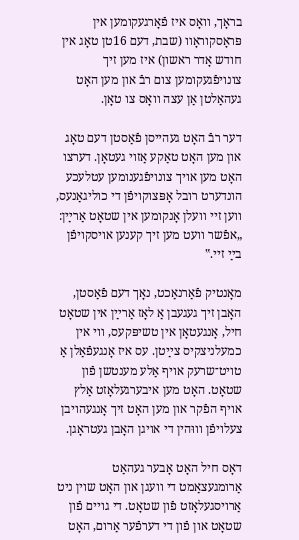בראָך, װאָס איז פֿאָרגעקומען אין פּראָסקוראָװ (שבת, דעם 16טן טאָג אין חודש אָדר ראשון) איז מען זיך צונויפֿגעקומען צום רבֿ און מען האָט געהאַלטן אַן עצה װאָס צו טאָן.

דער רבֿ האָט געהייסן פֿאַסטן דעם טאָג און מען האָט טאַקע אַזוי געטאָן. דערצו האָט מען אויך צונויפֿגענומען עטלעכע הונדערט רובל אָפּצוקויפֿן די כוליגאַנעס, װען זיי װעלן אָנקומען אין שטאָט אַרײַן: „אפֿשר װעט מען זיך קענען אויסקויפֿן בײַ זיי.‟

מאָנטיק פֿאַרנאַכט, נאָך דעם פֿאַסטן, האָבן זיך געגעבן אַ לאָז אַרײַן אין שטאָט חיל, אָנגעטאָן אין טשיפּקעס, װי אין כמעלניצקיס צײַטן. עס איז אָנגעפֿאַלן אַ טויט־שרעק אויף אַלע מענטשן פֿון שטאָט. האָט מען איבערגעלאָזט אַלץ אויף הפֿקר און מען האָט זיך אָנגעהויבן צעלויפֿן װוּהין די אויגן האָבן געטראָגן.

דאָס חיל האָט אָבער געהאַט אַרומגעצאַמט די װעגן און האָט שוין ניט אַרויסגעלאָזט פֿון שטאָט. די גויים פֿון שטאָט און פֿון די דערפֿער אַרום, האָט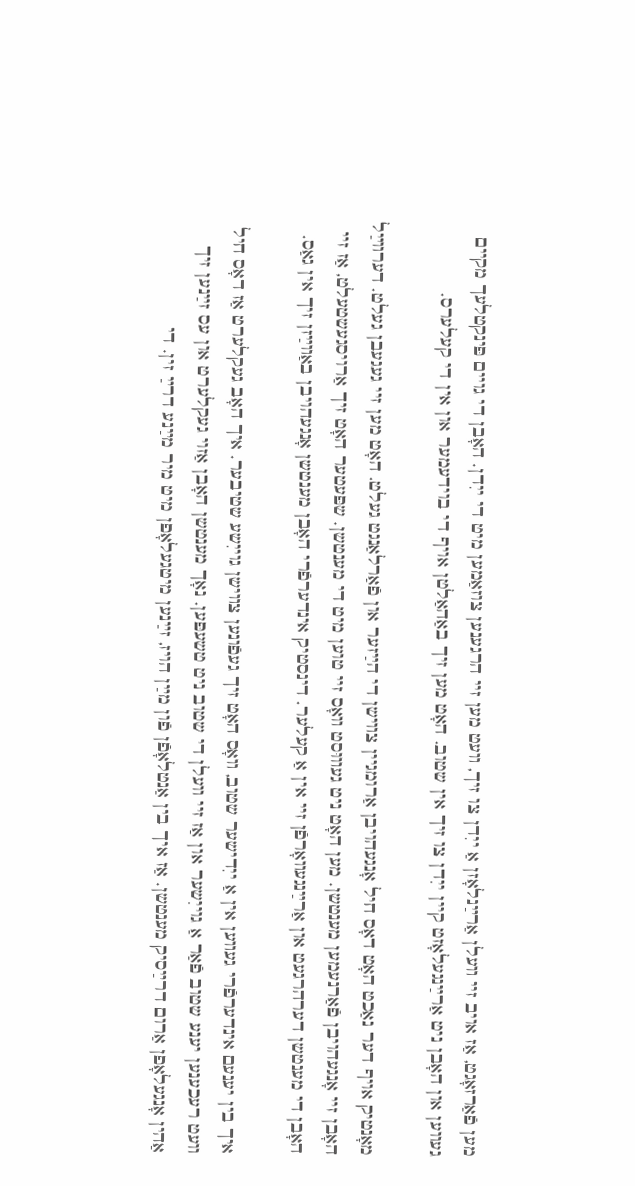מען פֿאַרזאָגט, אַז אויב זיי װעלן אַרײַנלאָזן אַ ייִדן צו זיך, װעט מען זיי הרגענען צוזאַמען מיט די ייִדן. האָבן די גויים פּינקטלעך מקיים געװען און האָבן ניט אַרײַנגעלאָזט קיין ייִדן צו זיך אין שטוב. האָט מען זיך באַהאַלטן אויף די בוידעמער און אין די קעלערס.

מאָנטיק אויף דער נאַכט האָט דאָס חיל אָנגעהויבן אַרומגיין צװישן די הײַזער און פֿאַרלאַנגט געלט. האָט מען זיי געגעבן געלט. דערװײַל האָבן זיי אָנגעהויבן פֿאַרנעמען מענטשן. מען האָט ניט געװוּסט װאָס זיי טוען מיט די מענטשן. שפּעטער האָט זיך אַרויסגעשטעלט, אַז זיי האָבן די מענטשן דערהרגעט און אַרײַנגעװאָרפֿן זיי אין אַ קעלער. דינסטיק אינדערפֿרי האָבן מענטשן אָנגעהויבן באַװײַזן זיך אין גאַס.

איך בין יענעם אינדערפֿרי געװען אין אַ ייִדישער שטוב, װאָס האָט זיך געפֿונען צװישן גוייִשע שטיבער. איך האָב געקלערט אַז דאָס חיל װעט רעכענען יענע שטוב פֿאַר אַ גוייִשער און אַז זיי װעלן די שטוב ניט טשעפּען. נאָך מענטשן האָבן אַזוי געקלערט און עס זײַנען זיך אַהין אָנגעלאָפן אַרום דרײַסיק מענטשן. אַז איך בין אַנטלאָפֿן פֿון מײַן הויז, זײַנען מיטגעלאָפן מיט מיר מײַנע דרײַ זין. די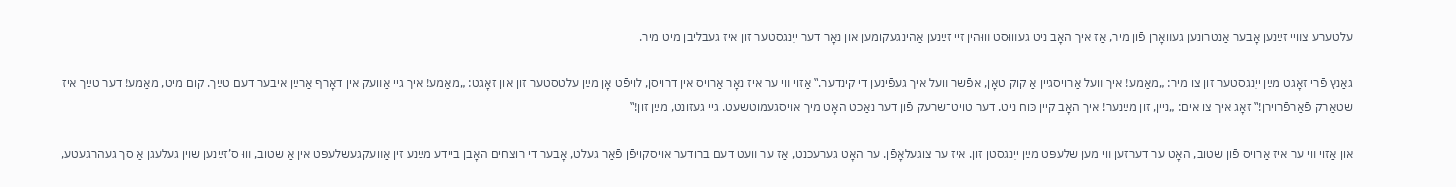עלטערע צװיי זײַנען אָבער אַנטרונען געװאָרן פֿון מיר, אַז איך האָב ניט געװוּסט װוּהין זיי זײַנען אַהינגעקומען און נאָר דער ייִנגסטער זון איז געבליבן מיט מיר.

גאַנץ פֿרי זאָגט מײַן ייִנגסטער זון צו מיר: „מאַמע! איך װעל אַרויסגיין אַ קוק טאָן, אפֿשר װעל איך געפֿינען די קינדער.‟ אַזוי װי ער איז נאָר אַרויס אין דרויסן, לויפֿט אָן מײַן עלטסטער זון און זאָגט: „מאַמע! איך גיי אַװעק אין דאָרף אַרײַן איבער דעם טײַך. קום מיט, מאַמע! דער טײַך איז שטאַרק פֿאַרפֿרוירן!‟ זאָג איך צו אים: „ניין, זון מײַנער! איך האָב קיין כּוח ניט. דער טויט־שרעק פֿון דער נאַכט האָט מיך אויסגעמוטשעט. גיי געזונט, מײַן זון!‟

און אַזוי װי ער איז אַרויס פֿון שטוב, האָט ער דערזען װי מען שלעפּט מײַן ייִנגסטן זון. איז ער צוגעלאָפֿן. ער האָט גערעכנט, אַז ער װעט דעם ברודער אויסקויפֿן פֿאַר געלט, אָבער די רוצחים האָבן ביידע מײַנע זין אַװעקגעשלעפּט אין אַ שטוב, װוּ ס’זײַנען שוין געלעגן אַ סך געהרגעטע,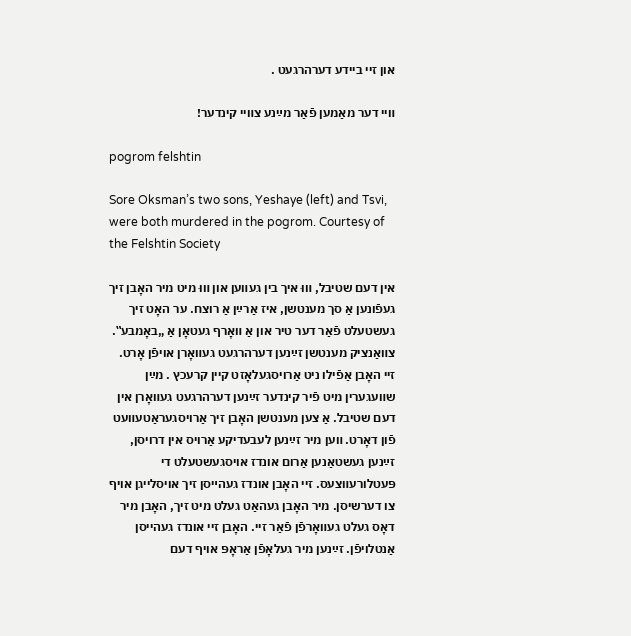און זיי ביידע דערהרגעט .

װיי דער מאַמען פֿאַר מײַנע צװיי קינדער!

pogrom felshtin

Sore Oksman’s two sons, Yeshaye (left) and Tsvi, were both murdered in the pogrom. Courtesy of the Felshtin Society

אין דעם שטיבל, װוּ איך בין געװען און װוּ מיט מיר האָבן זיך געפֿונען אַ סך מענטשן, איז אַרײַן אַ רוצח. ער האָט זיך געשטעלט פֿאַר דער טיר און אַ װאָרף געטאָן אַ „באָמבע‟. צװאַנציק מענטשן זײַנען דערהרגעט געװאָרן אויפֿן אָרט. זיי האָבן אַפֿילו ניט אַרויסגעלאָזט קיין קרעכץ . מײַן שװעגערין מיט פֿיר קינדער זײַנען דערהרגעט געװאָרן אין דעם שטיבל. אַ צען מענטשן האָבן זיך אַרויסגעראַטעװעט פֿון דאָרט. װען מיר זײַנען לעבעדיקע אַרויס אין דרויסן, זײַנען געשטאַנען אַרום אונדז אויסגעשטעלט די פּעטלורעװצעס. זיי האָבן אונדז געהײסן זיך אויסלייגן אויף צו דערשיסן. מיר האָבן געהאַט געלט מיט זיך, האָבן מיר דאָס געלט געװאָרפֿן פֿאַר זיי. האָבן זיי אונדז געהייסן אַנטלויפֿן. זײַנען מיר געלאָפֿן אַראָפּ אויף דעם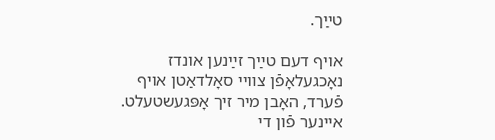טײַך.

אויף דעם טײַך זײַנען אונדז נאָכגעלאָפֿן צװיי סאָלדאַטן אויף פֿערד, האָבן מיר זיך אָפּגעשטעלט. איינער פֿון די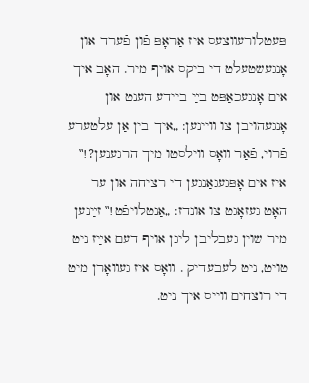פּעטלורעװצעס איז אַראָפּ פֿון פֿערד און אָנגעשטעלט די ביקס אויף מיר. האָב איך אים אָנגעכאַפּט בײַ ביידע הענט און אָנגעהויבן צו װיינען: „איך בין אַן עלטערע פֿרוי, פֿאַר װאָס װילסטו מיך הרגענען?!‟ איז אים אָפּגעגאַנגען די רציחה און ער האָט געזאָגט צו אונדז: „אַנטלויפֿט!‟ זײַנען מיר שוין געבליבן ליגן אויף דעם אײַז ניט טויט, ניט לעבעדיק . װאָס איז געװאָרן מיט די רוצחים װייס איך ניט.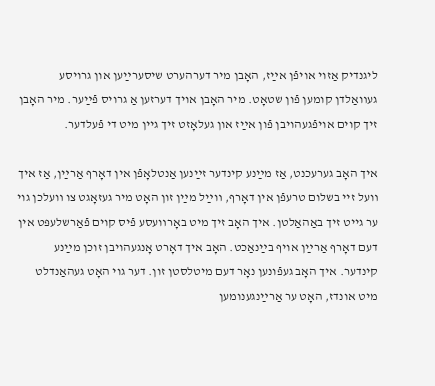ליגנדיק אַזוי אויפֿן אײַז, האָבן מיר דערהערט שיסערײַען און גרויסע געװאַלדן קומען פֿון שטאָט. מיר האָבן אויך דערזען אַ גרויס פֿײַער. מיר האָבן זיך קוים אויפֿגעהויבן פֿון אײַז און געלאָזט זיך גיין מיט די פֿעלדער.

איך האָב גערעכנט, אַז מײַנע קינדער זײַנען אַנטלאָפֿן אין דאָרף אַרײַן, אַז איך װעל זיי בשלום טרעפֿן אין דאָרף, װײַל מײַן זון האָט מיר געזאָגט צו װעלכן גוי ער גייט זיך באַהאַלטן. איך האָב זיך מיט באָרװעסע פֿיס קוים פֿאַרשלעפּט אין דעם דאָרף אַרײַן אויף בײַנאַכט. האָב איך דאָרט אָנגעהויבן זוכן מײַנע קינדער. איך האָב געפֿונען נאָר דעם מיטלסטן זון. דער גוי האָט געהאַנדלט מיט אונדז, האָט ער אַרײַנגענומען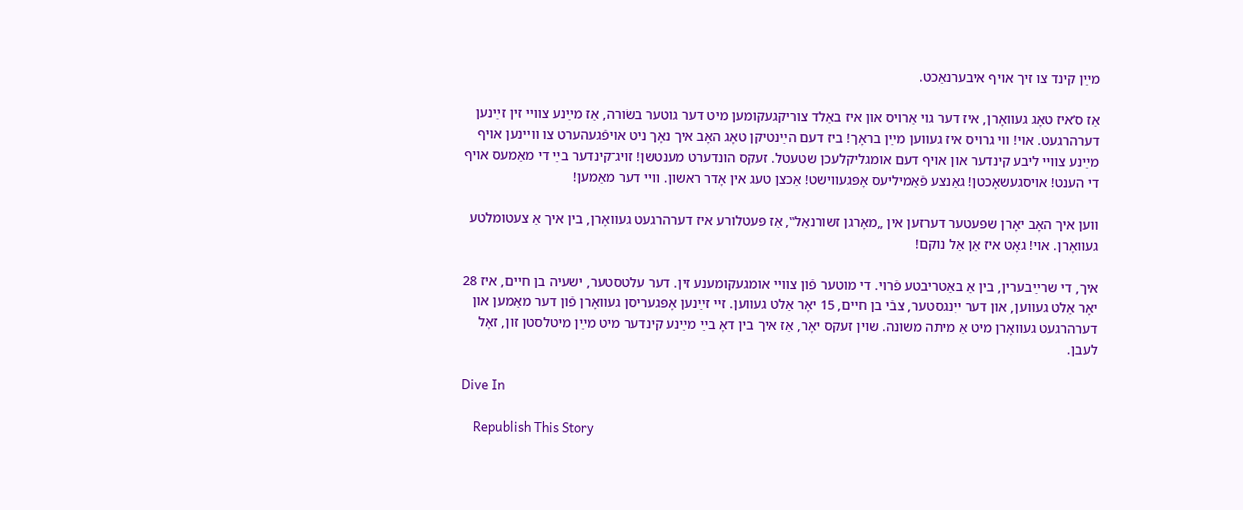מײַן קינד צו זיך אויף איבערנאַכט.

אַז ס’איז טאָג געװאָרן, איז דער גוי אַרויס און איז באַלד צוריקגעקומען מיט דער גוטער בשׂורה, אַז מײַנע צװיי זין זײַנען דערהרגעט. אוי! װי גרויס איז געװען מײַן בראָך! ביז דעם הײַנטיקן טאָג האָב איך נאָך ניט אויפֿגעהערט צו װײנען אויף מײַנע צװיי ליבע קינדער און אויף דעם אומגליקלעכן שטעטל. זעקס הונדערט מענטשן! זויג־קינדער בײַ די מאַמעס אויף די הענט! אויסגעשאָכטן! גאַנצע פֿאַמיליעס אָפּגעװישט! אַכצן טעג אין אָדר ראשון. װיי דער מאַמען!

װען איך האָב יאָרן שפּעטער דערזען אין „מאָרגן זשורנאַל‟, אַז פּעטלורע איז דערהרגעט געװאָרן, בין איך אַ צעטומלטע געװאָרן. אוי! גאָט איז אַן אַל נוקם!

איך, די שרײַבערין, בין אַ באַטריבטע פֿרוי. די מוטער פֿון צװיי אומגעקומענע זין. דער עלטסטער, ישעיה בן חײם, איז 28 יאָר אַלט געװען, און דער ייִנגסטער, צבֿי בן חיים, 15 יאָר אַלט געװען. זיי זײַנען אָפּגעריסן געװאָרן פֿון דער מאַמען און דערהרגעט געװאָרן מיט אַ מיתה משונה. שוין זעקס יאָר, אַז איך בין דאָ בײַ מײַנע קינדער מיט מײַן מיטלסטן זון, זאָל לעבן.

Dive In

    Republish This Story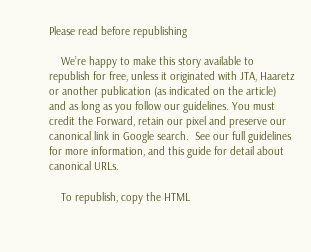Please read before republishing

    We’re happy to make this story available to republish for free, unless it originated with JTA, Haaretz or another publication (as indicated on the article) and as long as you follow our guidelines. You must credit the Forward, retain our pixel and preserve our canonical link in Google search.  See our full guidelines for more information, and this guide for detail about canonical URLs.

    To republish, copy the HTML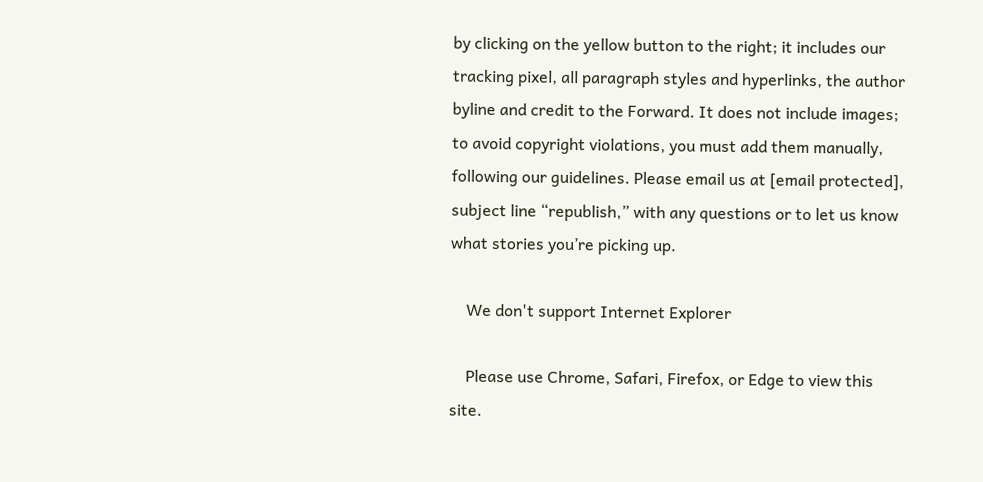by clicking on the yellow button to the right; it includes our tracking pixel, all paragraph styles and hyperlinks, the author byline and credit to the Forward. It does not include images; to avoid copyright violations, you must add them manually, following our guidelines. Please email us at [email protected], subject line “republish,” with any questions or to let us know what stories you’re picking up.

    We don't support Internet Explorer

    Please use Chrome, Safari, Firefox, or Edge to view this site.